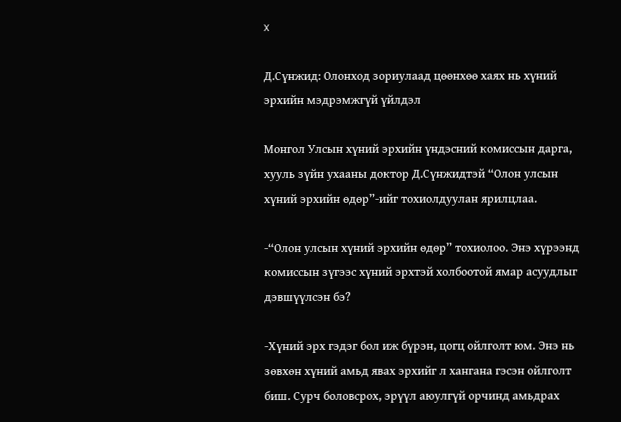x

Д.Сүнжид: Олонход зориулаад цөөнхөө хаях нь хүний эрхийн мэдрэмжгүй үйлдэл

Монгол Улсын хүний эрхийн үндэсний комиссын дарга, хууль зүйн ухааны доктор Д.Сүнжидтэй “Олон улсын хүний эрхийн өдөр”-ийг тохиолдуулан ярилцлаа.

-“Олон улсын хүний эрхийн өдөр” тохиолоо. Энэ хүрээнд комиссын зүгээс хүний эрхтэй холбоотой ямар асуудлыг дэвшүүлсэн бэ?

-Хүний эрх гэдэг бол иж бүрэн, цогц ойлголт юм. Энэ нь зөвхөн хүний амьд явах эрхийг л хангана гэсэн ойлголт биш. Сурч боловсрох, эрүүл аюулгүй орчинд амьдрах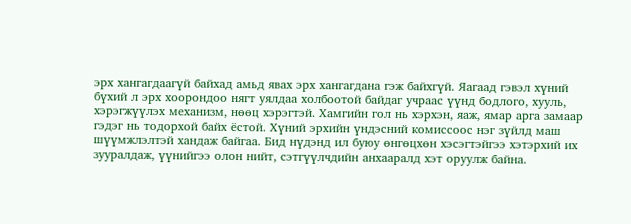эрх хангагдаагүй байхад амьд явах эрх хангагдана гэж байхгүй. Яагаад гэвэл хүний бүхий л эрх хоорондоо нягт уялдаа холбоотой байдаг учраас үүнд бодлого, хууль, хэрэгжүүлэх механизм, нөөц хэрэгтэй. Хамгийн гол нь хэрхэн, яаж, ямар арга замаар гэдэг нь тодорхой байх ёстой. Хүний эрхийн үндэсний комиссоос нэг зүйлд маш шүүмжлэлтэй хандаж байгаа. Бид нүдэнд ил буюу өнгөцхөн хэсэгтэйгээ хэтэрхий их зууралдаж, үүнийгээ олон нийт, сэтгүүлчдийн анхааралд хэт оруулж байна.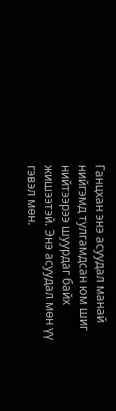Ганцхан энэ асуудал манай нийгэмд тулгамдсан юм шиг нийтээрээ шуурдаг байх жишээтэй. Энэ асуудал мөн үү гэвэл мөн.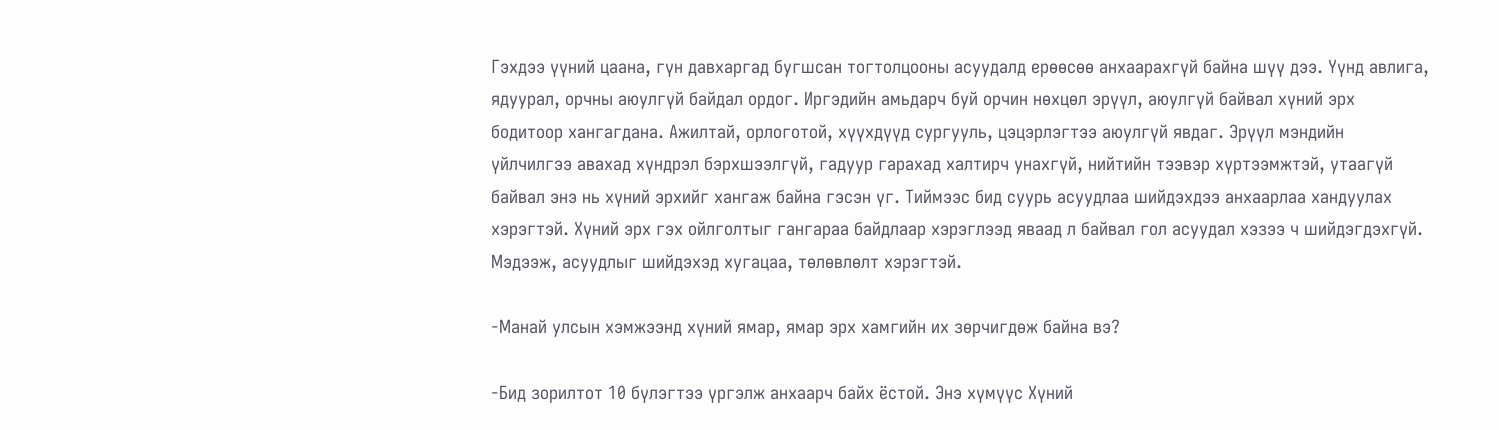Гэхдээ үүний цаана, гүн давхаргад бугшсан тогтолцооны асуудалд ерөөсөө анхаарахгүй байна шүү дээ. Үүнд авлига, ядуурал, орчны аюулгүй байдал ордог. Иргэдийн амьдарч буй орчин нөхцөл эрүүл, аюулгүй байвал хүний эрх бодитоор хангагдана. Ажилтай, орлоготой, хүүхдүүд сургууль, цэцэрлэгтээ аюулгүй явдаг. Эрүүл мэндийн үйлчилгээ авахад хүндрэл бэрхшээлгүй, гадуур гарахад халтирч унахгүй, нийтийн тээвэр хүртээмжтэй, утаагүй байвал энэ нь хүний эрхийг хангаж байна гэсэн үг. Тиймээс бид суурь асуудлаа шийдэхдээ анхаарлаа хандуулах хэрэгтэй. Хүний эрх гэх ойлголтыг гангараа байдлаар хэрэглээд яваад л байвал гол асуудал хэзээ ч шийдэгдэхгүй. Мэдээж, асуудлыг шийдэхэд хугацаа, төлөвлөлт хэрэгтэй.

-Манай улсын хэмжээнд хүний ямар, ямар эрх хамгийн их зөрчигдөж байна вэ?

-Бид зорилтот 10 бүлэгтээ үргэлж анхаарч байх ёстой. Энэ хүмүүс Хүний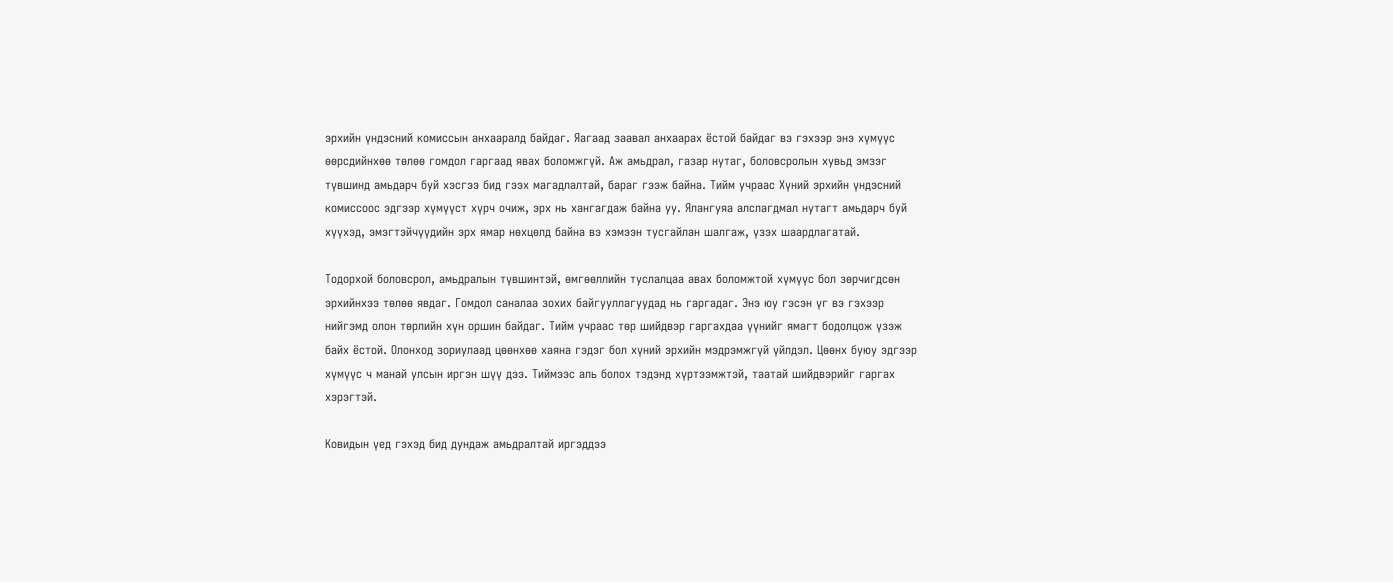эрхийн үндэсний комиссын анхааралд байдаг. Яагаад заавал анхаарах ёстой байдаг вэ гэхээр энэ хүмүүс өөрсдийнхөө төлөө гомдол гаргаад явах боломжгүй. Аж амьдрал, газар нутаг, боловсролын хувьд эмзэг түвшинд амьдарч буй хэсгээ бид гээх магадлалтай, бараг гээж байна. Тийм учраас Хүний эрхийн үндэсний комиссоос эдгээр хүмүүст хүрч очиж, эрх нь хангагдаж байна уу. Ялангуяа алслагдмал нутагт амьдарч буй хүүхэд, эмэгтэйчүүдийн эрх ямар нөхцөлд байна вэ хэмээн тусгайлан шалгаж, үзэх шаардлагатай.

Тодорхой боловсрол, амьдралын түвшинтэй, өмгөөллийн туслалцаа авах боломжтой хүмүүс бол зөрчигдсөн эрхийнхээ төлөө явдаг. Гомдол саналаа зохих байгууллагуудад нь гаргадаг. Энэ юу гэсэн үг вэ гэхээр нийгэмд олон төрлийн хүн оршин байдаг. Тийм учраас төр шийдвэр гаргахдаа үүнийг ямагт бодолцож үзэж байх ёстой. Олонход зориулаад цөөнхөө хаяна гэдэг бол хүний эрхийн мэдрэмжгүй үйлдэл. Цөөнх буюу эдгээр хүмүүс ч манай улсын иргэн шүү дээ. Тиймээс аль болох тэдэнд хүртээмжтэй, таатай шийдвэрийг гаргах хэрэгтэй.

Ковидын үед гэхэд бид дундаж амьдралтай иргэддээ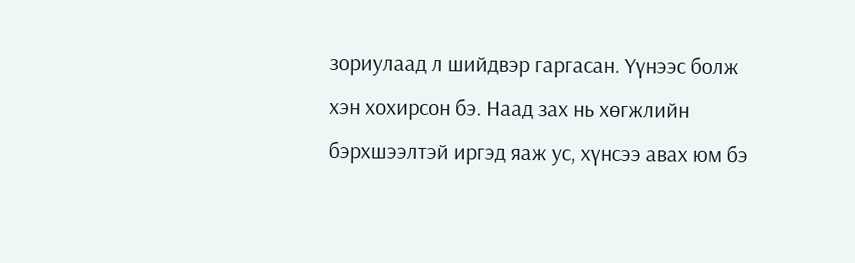зориулаад л шийдвэр гаргасан. Үүнээс болж хэн хохирсон бэ. Наад зах нь хөгжлийн бэрхшээлтэй иргэд яаж ус, хүнсээ авах юм бэ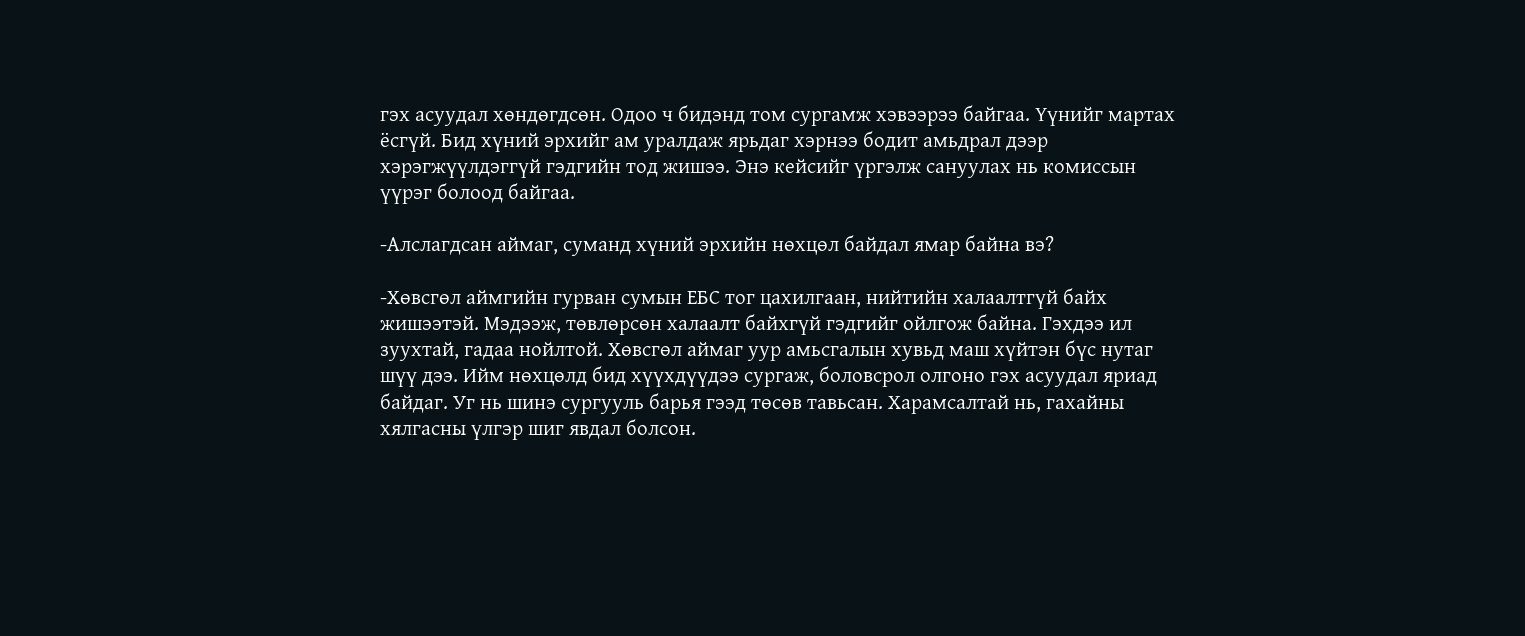гэх асуудал хөндөгдсөн. Одоо ч бидэнд том сургамж хэвээрээ байгаа. Үүнийг мартах ёсгүй. Бид хүний эрхийг ам уралдаж ярьдаг хэрнээ бодит амьдрал дээр хэрэгжүүлдэггүй гэдгийн тод жишээ. Энэ кейсийг үргэлж сануулах нь комиссын үүрэг болоод байгаа.

-Алслагдсан аймаг, суманд хүний эрхийн нөхцөл байдал ямар байна вэ?

-Хөвсгөл аймгийн гурван сумын ЕБС тог цахилгаан, нийтийн халаалтгүй байх жишээтэй. Мэдээж, төвлөрсөн халаалт байхгүй гэдгийг ойлгож байна. Гэхдээ ил зуухтай, гадаа нойлтой. Хөвсгөл аймаг уур амьсгалын хувьд маш хүйтэн бүс нутаг шүү дээ. Ийм нөхцөлд бид хүүхдүүдээ сургаж, боловсрол олгоно гэх асуудал яриад байдаг. Уг нь шинэ сургууль барья гээд төсөв тавьсан. Харамсалтай нь, гахайны хялгасны үлгэр шиг явдал болсон.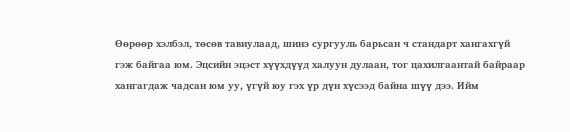Өөрөөр хэлбэл, төсөв тавиулаад, шинэ сургууль барьсан ч стандарт хангахгүй гэж байгаа юм. Эцсийн эцэст хүүхдүүд халуун дулаан, тог цахилгаантай байраар хангагдаж чадсан юм уу, үгүй юу гэх үр дүн хүсээд байна шүү дээ. Ийм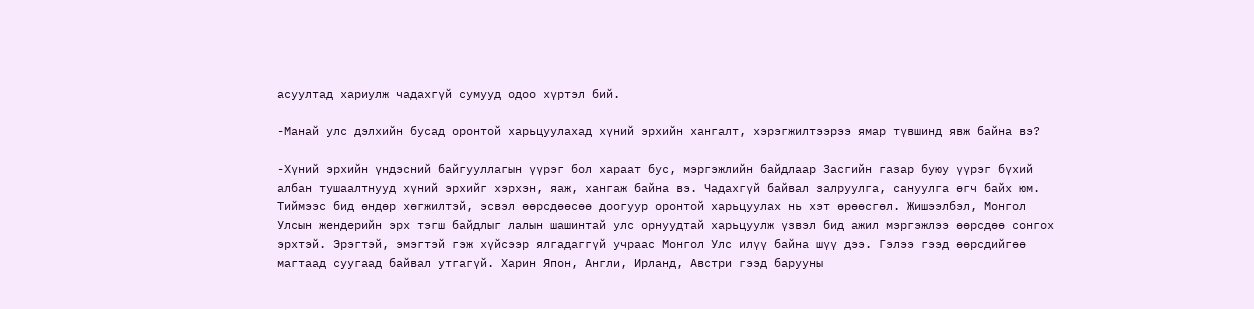асуултад хариулж чадахгүй сумууд одоо хүртэл бий.

-Манай улс дэлхийн бусад оронтой харьцуулахад хүний эрхийн хангалт, хэрэгжилтээрээ ямар түвшинд явж байна вэ?

-Хүний эрхийн үндэсний байгууллагын үүрэг бол хараат бус, мэргэжлийн байдлаар Засгийн газар буюу үүрэг бүхий албан тушаалтнууд хүний эрхийг хэрхэн, яаж, хангаж байна вэ. Чадахгүй байвал залруулга, сануулга өгч байх юм. Тиймээс бид өндөр хөгжилтэй, эсвэл өөрсдөөсөө доогуур оронтой харьцуулах нь хэт өрөөсгөл. Жишээлбэл, Монгол Улсын жендерийн эрх тэгш байдлыг лалын шашинтай улс орнуудтай харьцуулж үзвэл бид ажил мэргэжлээ өөрсдөө сонгох эрхтэй. Эрэгтэй, эмэгтэй гэж хүйсээр ялгадаггүй учраас Монгол Улс илүү байна шүү дээ. Гэлээ гээд өөрсдийгөө магтаад суугаад байвал утгагүй. Харин Япон, Англи, Ирланд, Австри гээд барууны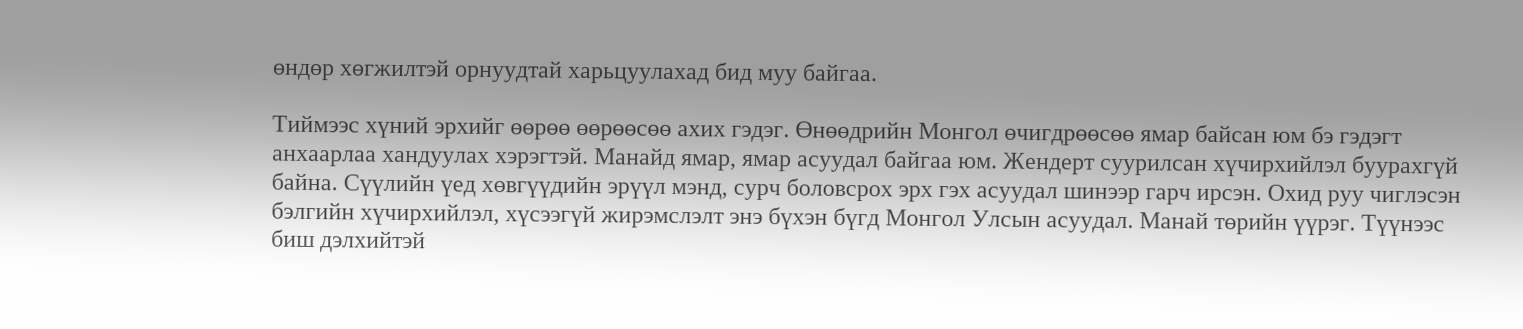өндөр хөгжилтэй орнуудтай харьцуулахад бид муу байгаа.

Тиймээс хүний эрхийг өөрөө өөрөөсөө ахих гэдэг. Өнөөдрийн Монгол өчигдрөөсөө ямар байсан юм бэ гэдэгт анхаарлаа хандуулах хэрэгтэй. Манайд ямар, ямар асуудал байгаа юм. Жендерт суурилсан хүчирхийлэл буурахгүй байна. Сүүлийн үед хөвгүүдийн эрүүл мэнд, сурч боловсрох эрх гэх асуудал шинээр гарч ирсэн. Охид руу чиглэсэн бэлгийн хүчирхийлэл, хүсээгүй жирэмслэлт энэ бүхэн бүгд Монгол Улсын асуудал. Манай төрийн үүрэг. Түүнээс биш дэлхийтэй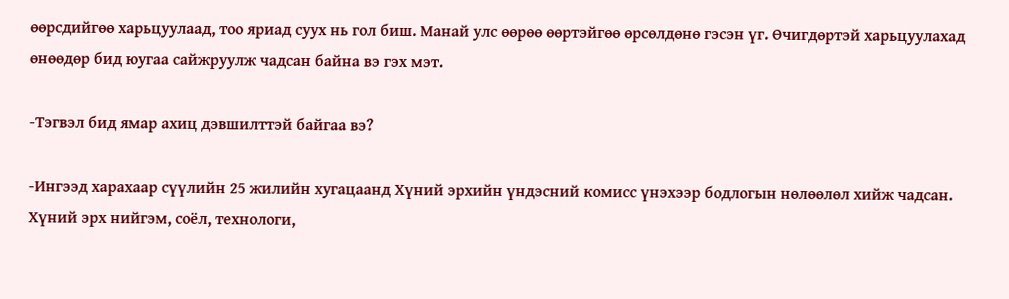өөрсдийгөө харьцуулаад, тоо яриад суух нь гол биш. Манай улс өөрөө өөртэйгөө өрсөлдөнө гэсэн үг. Өчигдөртэй харьцуулахад өнөөдөр бид юугаа сайжруулж чадсан байна вэ гэх мэт.

-Тэгвэл бид ямар ахиц дэвшилттэй байгаа вэ?

-Ингээд харахаар сүүлийн 25 жилийн хугацаанд Хүний эрхийн үндэсний комисс үнэхээр бодлогын нөлөөлөл хийж чадсан. Хүний эрх нийгэм, соёл, технологи,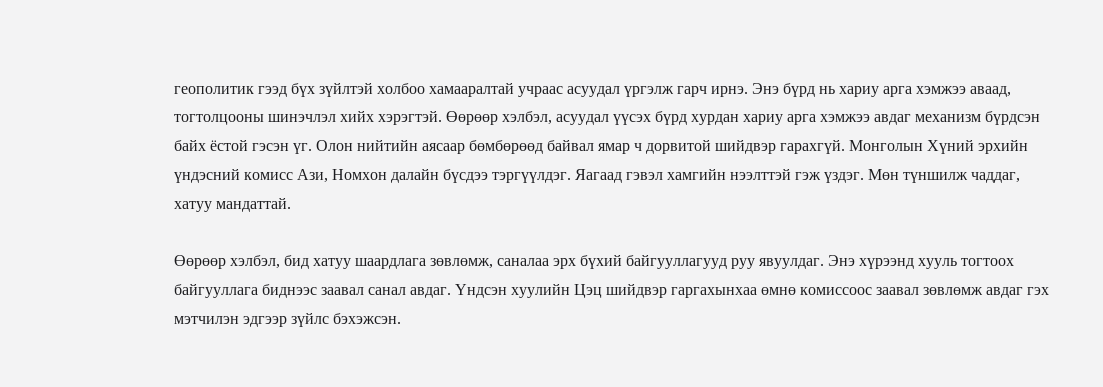геополитик гээд бүх зүйлтэй холбоо хамааралтай учраас асуудал үргэлж гарч ирнэ. Энэ бүрд нь хариу арга хэмжээ аваад, тогтолцооны шинэчлэл хийх хэрэгтэй. Өөрөөр хэлбэл, асуудал үүсэх бүрд хурдан хариу арга хэмжээ авдаг механизм бүрдсэн байх ёстой гэсэн үг. Олон нийтийн аясаар бөмбөрөөд байвал ямар ч дорвитой шийдвэр гарахгүй. Монголын Хүний эрхийн үндэсний комисс Ази, Номхон далайн бүсдээ тэргүүлдэг. Яагаад гэвэл хамгийн нээлттэй гэж үздэг. Мөн түншилж чаддаг, хатуу мандаттай.

Өөрөөр хэлбэл, бид хатуу шаардлага зөвлөмж, саналаа эрх бүхий байгууллагууд руу явуулдаг. Энэ хүрээнд хууль тогтоох байгууллага биднээс заавал санал авдаг. Үндсэн хуулийн Цэц шийдвэр гаргахынхаа өмнө комиссоос заавал зөвлөмж авдаг гэх мэтчилэн эдгээр зүйлс бэхэжсэн.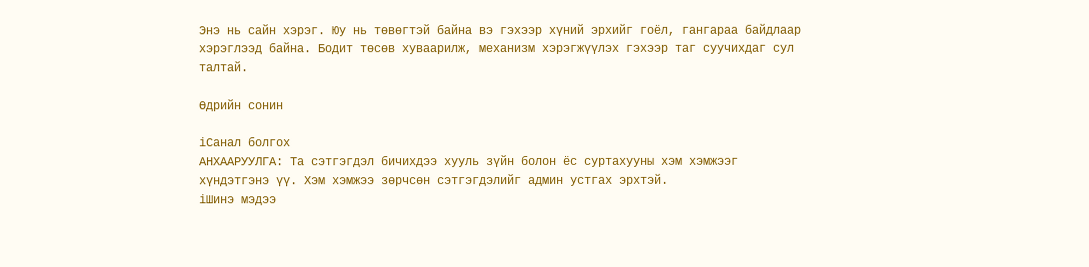Энэ нь сайн хэрэг. Юу нь төвөгтэй байна вэ гэхээр хүний эрхийг гоёл, гангараа байдлаар хэрэглээд байна. Бодит төсөв хуваарилж, механизм хэрэгжүүлэх гэхээр таг суучихдаг сул талтай.

Өдрийн сонин

iСанал болгох
АНХААРУУЛГА: Та сэтгэгдэл бичихдээ хууль зүйн болон ёс суртахууны хэм хэмжээг хүндэтгэнэ үү. Хэм хэмжээ зөрчсөн сэтгэгдэлийг админ устгах эрхтэй.
iШинэ мэдээ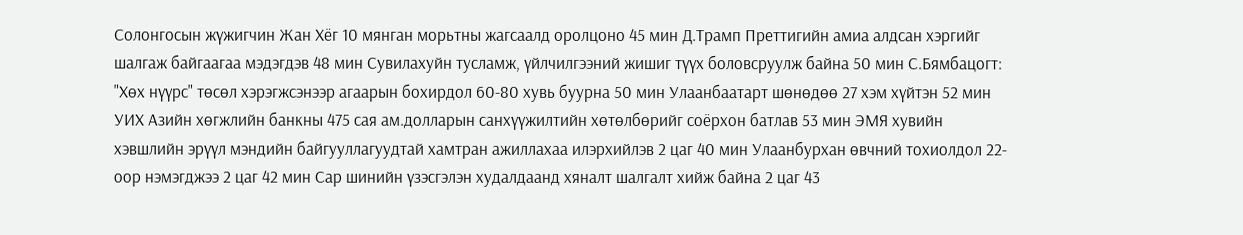Солонгосын жүжигчин Жан Хёг 10 мянган морьтны жагсаалд оролцоно 45 мин Д.Трамп Преттигийн амиа алдсан хэргийг шалгаж байгаагаа мэдэгдэв 48 мин Сувилахуйн тусламж, үйлчилгээний жишиг түүх боловсруулж байна 50 мин С.Бямбацогт: "Хөх нүүрс" төсөл хэрэгжсэнээр агаарын бохирдол 60-80 хувь буурна 50 мин Улаанбаатарт шөнөдөө 27 хэм хүйтэн 52 мин УИХ Азийн хөгжлийн банкны 475 сая ам.долларын санхүүжилтийн хөтөлбөрийг соёрхон батлав 53 мин ЭМЯ хувийн хэвшлийн эрүүл мэндийн байгууллагуудтай хамтран ажиллахаа илэрхийлэв 2 цаг 40 мин Улаанбурхан өвчний тохиолдол 22-оор нэмэгджээ 2 цаг 42 мин Сар шинийн үзэсгэлэн худалдаанд хяналт шалгалт хийж байна 2 цаг 43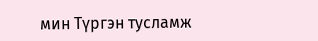мин Түргэн тусламж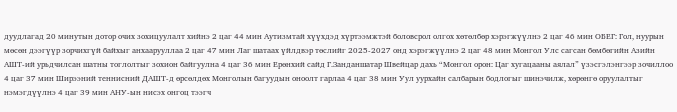дуудлагад 20 минутын дотор очих зохицуулалт хийнэ 2 цаг 44 мин Аутизмтай хүүхдэд хүртээмжтэй боловсрол олгох хөтөлбөр хэрэгжүүлнэ 2 цаг 46 мин ОБЕГ: Гол, нуурын мөсөн дээгүүр зорчихгүй байхыг анхаарууллаа 2 цаг 47 мин Лаг шатаах үйлдвэр төслийг 2025-2027 онд хэрэгжүүлнэ 2 цаг 48 мин Монгол Улс сагсан бөмбөгийн Азийн АШТ-ий урьдчилсан шатны тоглолтыг зохион байгуулна 4 цаг 36 мин Ерөнхий сайд Г.Занданшатар Швейцар дахь “Монгол орон: Цаг хугацааны аялал” үзэсгэлэнгээр зочиллоо 4 цаг 37 мин Ширээний теннисний ДАШТ-д өрсөлдөх Монголын багуудын оноолт гарлаа 4 цаг 38 мин Уул уурхайн салбарын бодлогыг шинэчилж, хөрөнгө оруулалтыг нэмэгдүүлнэ 4 цаг 39 мин АНУ-ын нисэх онгоц тээгч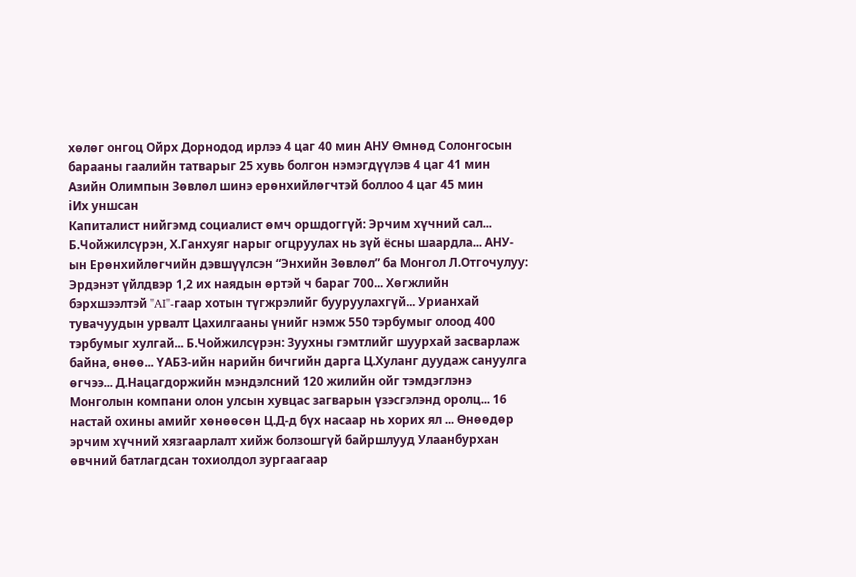хөлөг онгоц Ойрх Дорнодод ирлээ 4 цаг 40 мин АНУ Өмнөд Солонгосын барааны гаалийн татварыг 25 хувь болгон нэмэгдүүлэв 4 цаг 41 мин Азийн Олимпын Зөвлөл шинэ ерөнхийлөгчтэй боллоо 4 цаг 45 мин
iИх уншсан
Капиталист нийгэмд социалист өмч оршдоггүй: Эрчим хүчний сал... Б.Чойжилсүрэн, Х.Ганхуяг нарыг огцруулах нь зүй ёсны шаардла... АНУ-ын Ерөнхийлөгчийн дэвшүүлсэн “Энхийн Зөвлөл” ба Монгол Л.Отгочулуу: Эрдэнэт үйлдвэр 1,2 их наядын өртэй ч бараг 700... Хөгжлийн бэрхшээлтэй "AI"-гаар хотын түгжрэлийг бууруулахгүй... Урианхай тувачуудын урвалт Цахилгааны үнийг нэмж 550 тэрбумыг олоод 400 тэрбумыг хулгай... Б.Чойжилсүрэн: Зуухны гэмтлийг шуурхай засварлаж байна, өнөө... ҮАБЗ-ийн нарийн бичгийн дарга Ц.Хуланг дуудаж сануулга өгчээ... Д.Нацагдоржийн мэндэлсний 120 жилийн ойг тэмдэглэнэ Монголын компани олон улсын хувцас загварын үзэсгэлэнд оролц... 16 настай охины амийг хөнөөсөн Ц.Д-д бүх насаар нь хорих ял ... Өнөөдөр эрчим хүчний хязгаарлалт хийж болзошгүй байршлууд Улаанбурхан өвчний батлагдсан тохиолдол зургаагаар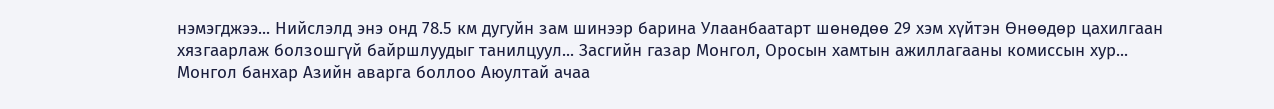нэмэгджээ... Нийслэлд энэ онд 78.5 км дугуйн зам шинээр барина Улаанбаатарт шөнөдөө 29 хэм хүйтэн Өнөөдөр цахилгаан хязгаарлаж болзошгүй байршлуудыг танилцуул... Засгийн газар Монгол, Оросын хамтын ажиллагааны комиссын хур... Монгол банхар Азийн аварга боллоо Аюултай ачаа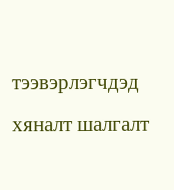тээвэрлэгчдэд хяналт шалгалт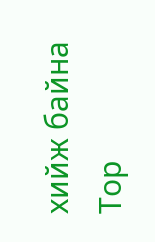хийж байна
Top